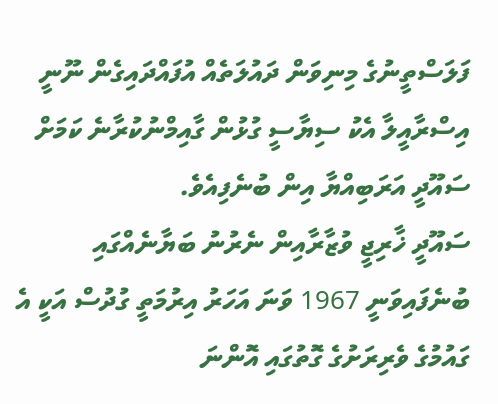ފަލަސްތީނުގެ މިނިވަން ދައުލަތެއް އުފައްދައިގެން ނޫނީ އިސްރާއީލާ އެކު ސިޔާސީ ގުޅުން ގާއިމްނުކުރާނެ ކަމަށް ސައޫދީ އަރަބިއްޔާ އިން ބުނެފިއެވެ.
ސައޫދީ ޚާރިޖީ ވުޒާރާއިން ނެރުނު ބަޔާނެއްގައި ބުނެފައިވަނީ 1967 ވަނަ އަހަރު އިރުމަތީ ގުދުސް އަކީ އެ ގައުމުގެ ވެރިރަށުގެ ގޮތުގައި އޮންނަ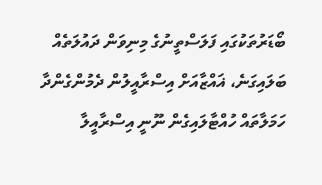ބޯޑަރުތަކުގައި ފަލަސްތީނުގެ މިނިވަން ދައުލަތެއް ބަލައިގަނެ، ޣައްޒާއަށް އިސްރާއީލުން ދެމުންގެންދާ ހަމަލާތައް ހުއްޓާލައިގެން ނޫނީ އިސްރާއީލާ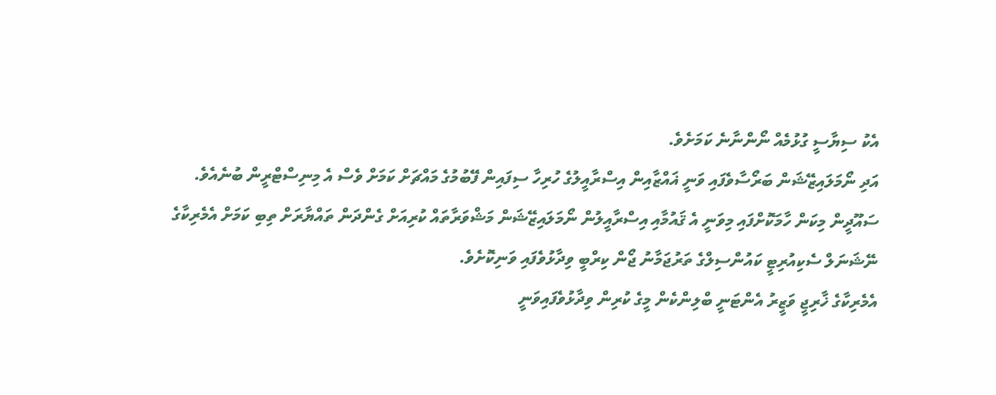އެކު ސިޔާސީ ގުޅުމެއް ނޯންނާނެ ކަމަށެވެ.
އަދި ނޯމަލައިޒޭޝަން ބަރޯސާވެފައި ވަނީ ޣައްޒާއިން އިސްރާއީލުގެ ހުރިހާ ސިފައިން ފޭބުމުގެ މައްޗަށް ކަމަށް ވެސް އެ މިނިސްޓްރީން ބުނެއެވެ.
ސައޫދީން މިކަން ހާމަކޮށްފައި މިވަނީ އެ ޤައުމާއި އިސްރާއީލުން ނޯމަލައިޒޭޝަން މަޝްވަރާތައް ކުރިއަށް ގެންދަން ތައްޔާރަށް ތިބި ކަމަށް އެމެރިކާގެ ނޭޝަނަލް ސެކިއުރިޓީ ކައުންސިލްގެ ތަރުޖަމާނު ޖޯން ކިރްބީ ވިދާޅުވެފައި ވަނިކޮށެވެ.
އެމެރިކާގެ ޚާރިޖީ ވަޒީރު އެންޓަނީ ބްލިންކެން މީގެ ކުރިން ވިދާޅުވެފައިވަނީ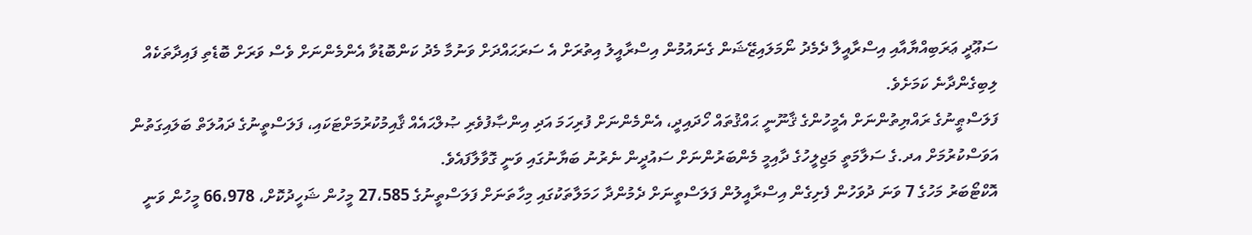ސަޢޫދީ ޢަރަބިއްޔާއާއި އިސްރާއީލާ ދެމެދު ނޯމަލައިޒޭޝަން ގެނައުމުން އިސްރާއީލު އިތުރަށް އެ ސަރަޙައްދަށް ވަނުމާ މެދު ކަންބޮޑުވާ އެންމެންނަށް ވެސް ވަރަށް ބޮޑެތި ފައިދާތަކެއް ލިބިގެންދާނެ ކަމަށެވެ.
ފަލަސްޠީނުގެ ރައްޔިތުންނަށް އެމީހުންގެ ޤާނޫނީ ޙައްޤުތައް ހޯދައިދީ، އެންމެންނަށް ފުރިހަމަ އަދި އިންޞާފުވެރި ޞުލްޙައެއް ޤާއިމުކުރުމަށްޓަކައި، ފަލަސްތީނުގެ ދައުލަތް ބަލައިގަތުން އަވަސްކުރުމަށް އދ.ގެ ސަލާމަތީ މަޖިލީހުގެ ދާއިމީ މެންބަރުންނަށް ސައުދީން ނެރުނު ބަޔާނުގައި ވަނީ ގޮވާލާފައެވެ.
އޮކްޓޯބަރު މަހުގެ 7 ވަނަ ދުވަހުން ފެށިގެން އިސްރާއީލުން ފަލަސްތީނަށް ދެމުންދާ ހަމަލާތަކުގައި މިހާތަނަށް ފަލަސްތީނުގެ 27،585 މީހުން ޝަހީދުކޮށް، 66،978 މީހުން ވަނީ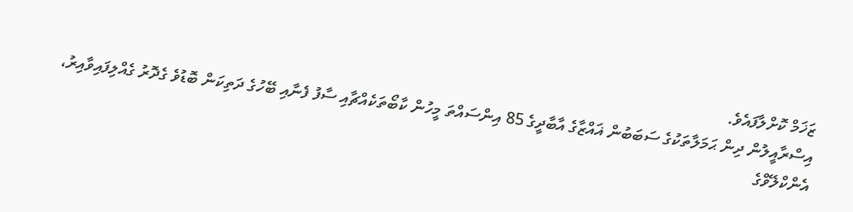ޒަޚަމް ކޮށްލާފައެވެ.
އިސްރާއީލުން ދިން ޙަމަލާތަކުގެ ސަބަބުން ޣައްޒާގެ އާބާދީގެ 85 އިންސައްތަ މީހުން ކާބޯތަކެއްޗާއި ސާފު ފެނާއި ބޭހުގެ ދަތިކަން ބޮޑުވެ ގެދޮރު ގެއްލިފައިވާއިރު، އެންކްލޭވްގެ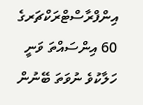އިންފްރާސްޓްރަކްޗަރގެ 60 އިންސައްތަ ވަނީ ހަލާކުވެ ނުވަތަ ބޭނުން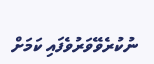ނުކުރެވޭވަރުވެފައި ކަމަށް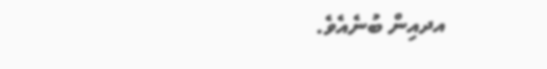އދއިން ބުނެއެވެ.